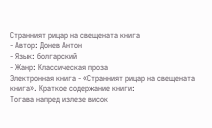Странният рицар на свещената книга
- Автор: Донев Антон
- Язык: болгарский
- Жанр: Классическая проза
Электронная книга - «Странният рицар на свещената книга». Краткое содержание книги:
Тогава напред излезе висок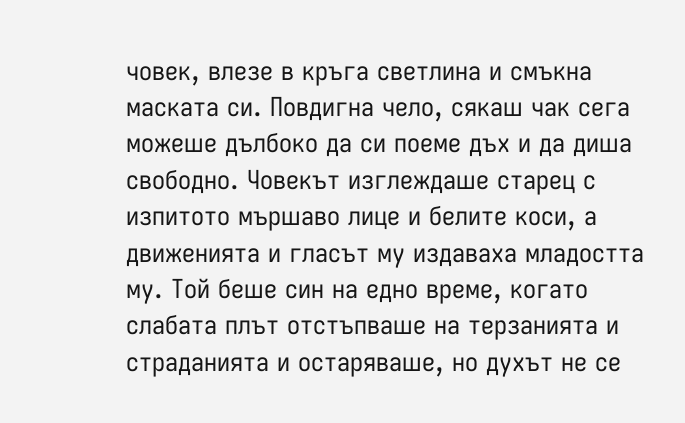човек, влезе в кръга светлина и смъкна маската си. Повдигна чело, сякаш чак сега можеше дълбоко да си поеме дъх и да диша свободно. Човекът изглеждаше старец с изпитото мършаво лице и белите коси, а движенията и гласът му издаваха младостта му. Той беше син на едно време, когато слабата плът отстъпваше на терзанията и страданията и остаряваше, но духът не се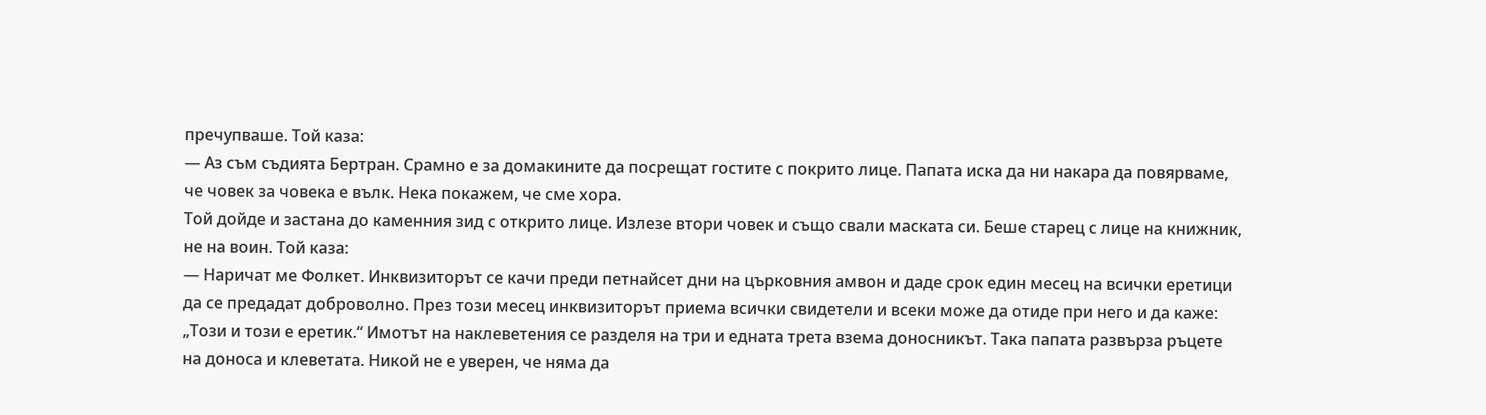пречупваше. Той каза:
— Аз съм съдията Бертран. Срамно е за домакините да посрещат гостите с покрито лице. Папата иска да ни накара да повярваме, че човек за човека е вълк. Нека покажем, че сме хора.
Той дойде и застана до каменния зид с открито лице. Излезе втори човек и също свали маската си. Беше старец с лице на книжник, не на воин. Той каза:
— Наричат ме Фолкет. Инквизиторът се качи преди петнайсет дни на църковния амвон и даде срок един месец на всички еретици да се предадат доброволно. През този месец инквизиторът приема всички свидетели и всеки може да отиде при него и да каже: „Този и този е еретик.“ Имотът на наклеветения се разделя на три и едната трета взема доносникът. Така папата развърза ръцете на доноса и клеветата. Никой не е уверен, че няма да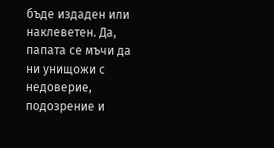бъде издаден или наклеветен. Да, папата се мъчи да ни унищожи с недоверие, подозрение и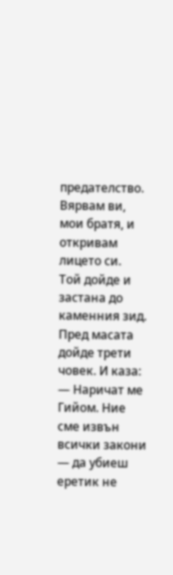предателство. Вярвам ви, мои братя, и откривам лицето си.
Той дойде и застана до каменния зид. Пред масата дойде трети човек. И каза:
— Наричат ме Гийом. Ние сме извън всички закони — да убиеш еретик не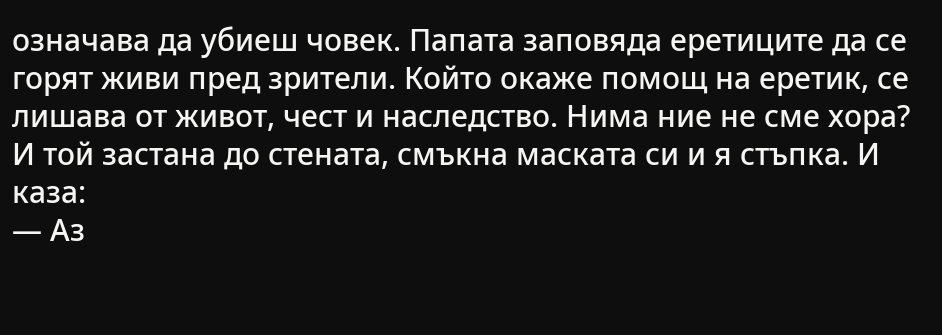означава да убиеш човек. Папата заповяда еретиците да се горят живи пред зрители. Който окаже помощ на еретик, се лишава от живот, чест и наследство. Нима ние не сме хора?
И той застана до стената, смъкна маската си и я стъпка. И каза:
— Аз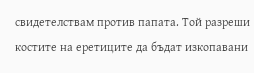свидетелствам против папата. Той разреши костите на еретиците да бъдат изкопавани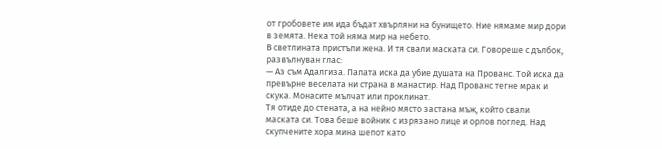от гробовете им ида бъдат хвърляни на бунището. Ние нямаме мир дори в земята. Нека той няма мир на небето.
В светлината пристъпи жена. И тя свали маската си. Говореше с дълбок, развълнуван глас:
— Аз съм Адалгиза. Папата иска да убие душата на Прованс. Той иска да превърне веселата ни страна в манастир. Над Прованс тегне мрак и скука. Монасите мълчат или проклинат.
Тя отиде до стената, а на нейно място застана мъж, който свали маската си. Това беше войник с изрязано лице и орлов поглед. Над скупчените хора мина шепот като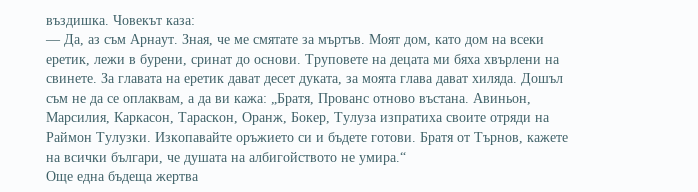въздишка. Човекът каза:
— Да, аз съм Арнаут. Зная, че ме смятате за мъртъв. Моят дом, като дом на всеки еретик, лежи в бурени, сринат до основи. Труповете на децата ми бяха хвърлени на свинете. За главата на еретик дават десет дуката, за моята глава дават хиляда. Дошъл съм не да се оплаквам, а да ви кажа: „Братя, Прованс отново въстана. Авиньон, Марсилия, Каркасон, Тараскон, Оранж, Бокер, Тулуза изпратиха своите отряди на Раймон Тулузки. Изкопавайте оръжието си и бъдете готови. Братя от Търнов, кажете на всички българи, че душата на албигойството не умира.“
Още една бъдеща жертва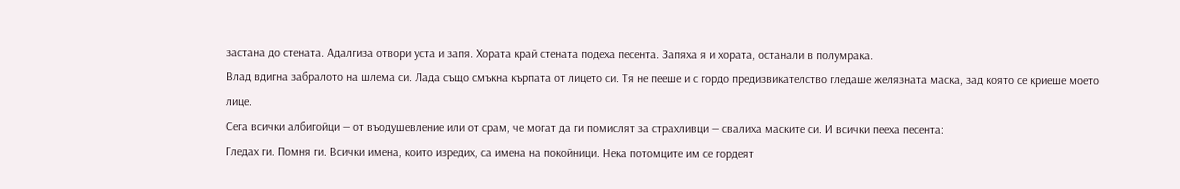застана до стената. Адалгиза отвори уста и запя. Хората край стената подеха песента. Запяха я и хората, останали в полумрака.
Влад вдигна забралото на шлема си. Лада също смъкна кърпата от лицето си. Тя не пееше и с гордо предизвикателство гледаше желязната маска, зад която се криеше моето лице.
Сега всички албигойци — от въодушевление или от срам, че могат да ги помислят за страхливци — свалиха маските си. И всички пееха песента:
Гледах ги. Помня ги. Всички имена, които изредих, са имена на покойници. Нека потомците им се гордеят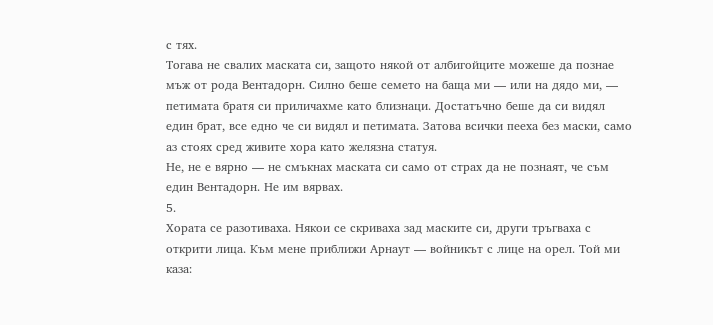с тях.
Тогава не свалих маската си, защото някой от албигойците можеше да познае мъж от рода Вентадорн. Силно беше семето на баща ми — или на дядо ми, — петимата братя си приличахме като близнаци. Достатъчно беше да си видял един брат, все едно че си видял и петимата. Затова всички пееха без маски, само аз стоях сред живите хора като желязна статуя.
Не, не е вярно — не смъкнах маската си само от страх да не познаят, че съм един Вентадорн. Не им вярвах.
5.
Хората се разотиваха. Някои се скриваха зад маските си, други тръгваха с открити лица. Към мене приближи Арнаут — войникът с лице на орел. Той ми каза: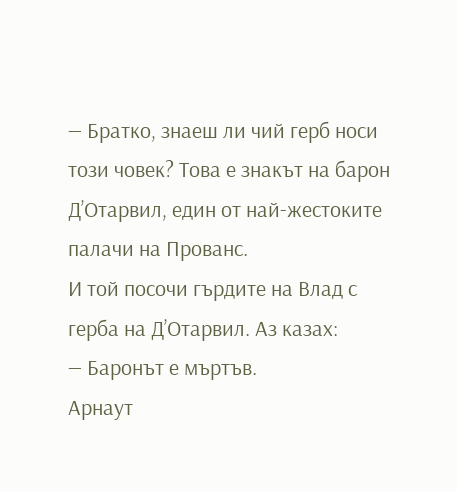— Братко, знаеш ли чий герб носи този човек? Това е знакът на барон Д’Отарвил, един от най-жестоките палачи на Прованс.
И той посочи гърдите на Влад с герба на Д’Отарвил. Аз казах:
— Баронът е мъртъв.
Арнаут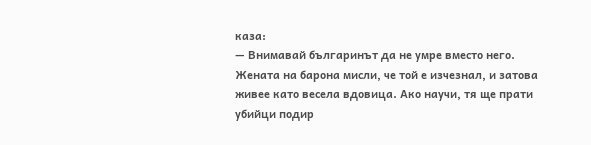каза:
— Внимавай българинът да не умре вместо него. Жената на барона мисли, че той е изчезнал, и затова живее като весела вдовица. Ако научи, тя ще прати убийци подир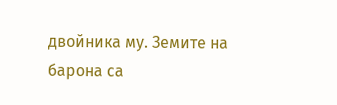двойника му. Земите на барона са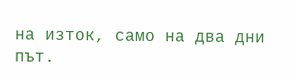на изток, само на два дни път.